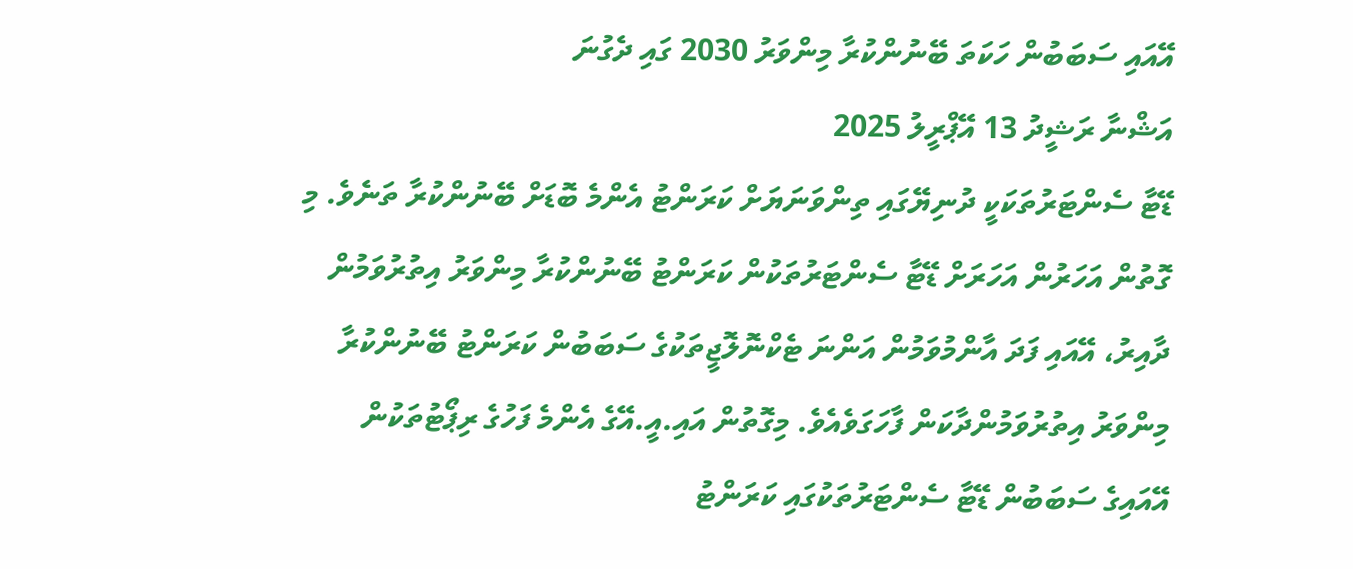އޭއައި ސަބަބުން ހަކަތަ ބޭނުންކުރާ މިންވަރު 2030 ގައި ދެގުނަ
އަޝްނާ ރަޝީދު 13 އޭޕްރީލު 2025
ޑޭޓާ ސެންޓަރުތަކަކީ ދުނިޔޭގައި ތިންވަނަޔަށް ކަރަންޓު އެންމެ ބޮޑަށް ބޭނުންކުރާ ތަނެވެ. މި ގޮތުން އަހަރުން އަހަރަށް ޑޭޓާ ސެންޓަރުތަކުން ކަރަންޓު ބޭނުންކުރާ މިންވަރު އިތުރުވަމުން ދާއިރު، އޭއައި ފަދަ އާންމުވަމުން އަންނަ ޓެކްނޮލޮޖީތަކުގެ ސަބަބުން ކަރަންޓު ބޭނުންކުރާ މިންވަރު އިތުރުވަމުންދާކަން ފާހަގަވެއެވެ. މިގޮތުން އައި.އީ.އޭގެ އެންމެ ފަހުގެ ރިޕޯޓުތަކުން އޭއައިގެ ސަބަބުން ޑޭޓާ ސެންޓަރުތަކުގައި ކަރަންޓު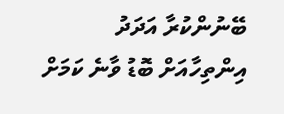ބޭނުންކުރާ އަދަދު އިންތިހާއަށް ބޮޑު ވާނެ ކަމަށް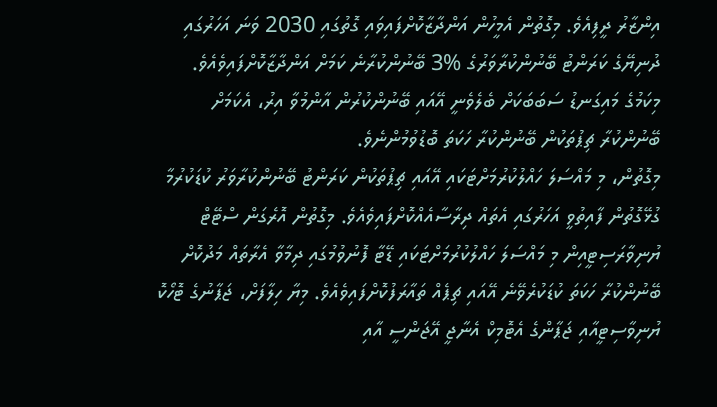އިންޒާރު ދީފިއެވެ. މިގޮތުން އެމީހުން އަންދާޒާކޮށްފައިވައި ގޮތުގައި 2030 ވަނަ އަހަރުގައި ދުނިޔޭގެ ކަރަންޓު ބޭނުންކުރާވަރުގެ %3 ބޭނުންކުރާނެ ކަމަށް އަންދާޒާކޮށްފައިވެއެވެ. މިކަމުގެ މައިގަނޑު ސަބަބަކަށް ބެލެވެނީ އޭއައި ބޭނުންކުރުން އާންމުވާ އިރު، އެކަމަށް ބޭނުންކުރާ ޗިޕުތަކުން ބޭނުންކުރާ ހަކަތަ ބޮޑުވުމުންނެވެ.
މިގޮތުން، މި މައްސަލަ ހައްލުކުރުމަށްޓަކައި އޭއައި ޗިޕުތަކުން ކަރަންޓު ބޭނުންކުރާވަރު ކުޑަކުރުމާ ގުޅޭގޮތުން ފާއިތުވީ އަހަރުގައި އެތައް ދިރާސާއެއްކޮށްފައިވެއެވެ. މިގޮތުން އޮރެގަން ސްޓޭޓް ޔުނިވާރަސިޓީއިން މި މައްސަލަ ހައްލުކުރުމަށްޓަކައި ޑޭޓާ ފޮނުވުމުގައި ދިމާވާ އެރާތައް މަދުކޮށް ބޭނުންކުރާ ހަކަތަ ކުޑަކުރެވޭނެ އޭއައި ޗިޕެއް ތައާރަފުކޮށްފައިވެއެވެ. މިޔާ ހިލާފަށް، ޖަޕާނުގެ ޓޮހޯކޮ ޔުނިވާސިޓީއާއި ޖަޕާންގެ އެޓޮމިކް އެނާޖީ އޭޖަންސީ އާއި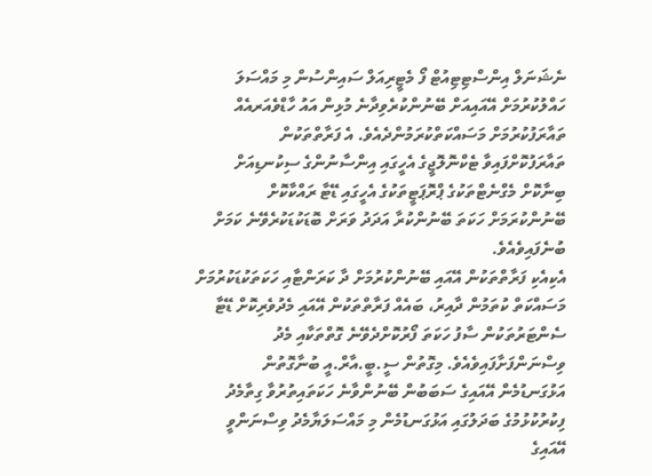ނެޝަނަލް އިންސްޓިޓިއުޓް ފޯ މެޓީރިއަލް ސައިންސުން މި މައްސަލަ ހައްލުކުރުމަށް އޭއައިއަށް ބޭނުންކުރެވިދާނެ މުޅިން އައު ހާޑްވެއަރއެއް ތައާރަފުކުރުމަށް މަސައްކަތްކުރަމުންދެއެވެ. އެ ފަރާތްތަކުން ތައާރަފުކޮށްފައިވާ ޓެކްނޮލޮޖީގެ އެހީގައި އިންސާނުންގެ ސިކުނޑިއަށް ބިނާކޮށް މެގްނެޓްތަކުގެ ޕްރޮޕަޓީތަކުގެ އެހީގައި ޑޭޓާ ރައްކާކޮށް ބޭނުންކުރަމަށް ހަކަތަ ބޭނުންކުރާ އަދަދު ވަރަށް ބޮޑަކުޑަކުރެވޭނެ ކަމަށް ބުނެފައިވެއެވެ.
އެކިއެކި ފަރާތްތަކުން އޭއައި ބޭނުންކުރުމަށް ދާ ކަރަންޓާއި ހަކަތަކުޑަކުރުމަށް މަސައްކަތް ކުތަމުން ދާއިރު، ބައެއް ފަރާތްތަކުން އޭއައި މެދުވެރިކޮށް ޑޭޓާ ސެންޓަރުތަކުން ސާފު ހަކަތަ ފޯރުކޮށްދެވޭނެ ގޮތްތަކާއި މެދު ވިސްނަންފަށާފައިވެއެވެ. މިގޮތުން ސީ.ބީ.އާރް.އީ ބުނާގޮތުން އަޅުގަނޑުމެން އޭއައިގެ ސަބަބުން ބޭނުންވާނެ ހަކަތައިތުރުވާ ގިތާމެދު ފިކުރުކުޅުމުގެ ބަދަލުގައި އަޅުގަނޑުމެން މި މައްސަލަޔާމެދު ވިސްނަންވީ އޭއައިގެ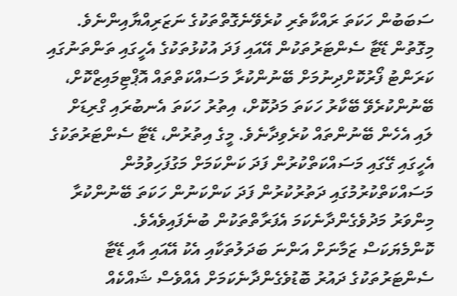ސަބަބުން ހަކަތަ ރައްކާތެރި ކުރެވޭނެގޮތްތަކުގެ ނަޒަރިއްޔާއިންނެވެ. މިގޮތުން ޑޭޓާ ސެންޓަރުތަކުން އޭއައި ފަދަ އުކުޅުތަކުގެ އެހީގައި ތަންތަނުގައި ކަރަންޓު ފޯރުކޮށްދިނުމަށް ބޭނުންކުރާ މަސައްކަތްތައް އޮޕްޓިމައިޒްކޮށް، ބޭނުންކުރެވޭ ބޭކާރު ހަކަތަ މަދުކޮށް، އިތުރު ހަކަތަ އެނބުރައި ގްރިޑަށް ލައި އެހެން ބޭނުންތައް ކުރެވިދާނެވެ. މީގެ އިތުރުން، ޑޭޓާ ސެންޓަރުތަކުގެ އެހީގައި ގޭގައި މަސައްކަތްކުރުން ފަދަ ކަންކަމަށް މަގުފަހިވުމުން މަސައްކަތްކުރުމުގައި ދަތުރުކުރުން ފަދަ ކަންކަނުން ހަކަތަ ބޭނުންކުރާ މިންވަރު މަދުވެގެންދާނެކަމަ އެފަރާތްތަކުން ބުނެފައިވެއެވެ.
ކޮންމެޔަކަސް ޒަމާނަށް އަންނަ ބަދަލުތަކާއި އެކު އޭއައި އާއި ޑޭޓާ ސެންޓަރުތަކުގެ ދައުރު ބޮޑުވެގެންދާނެކަމަށް އެއްވެސް ޝައްކެއް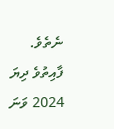ނެތެވެ. ފާއިތުވެ ދިޔަ 2024 ވަނަ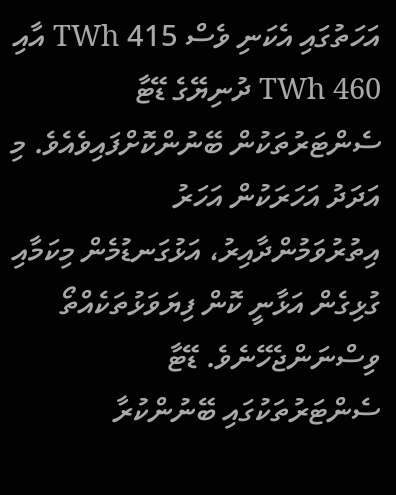އަހަތުގައި އެކަނި ވެސް 415 TWh އާއި 460 TWh ދުނިޔޭގެ ޑޭޓާ ސެންޓަރުތަކުން ބޭނުންކޮށްފައިވެއެވެ. މި އަދަދު އަހަރަކުން އަހަރު އިތުރުވަމުންދާއިރު، އަޅުގަނޑުމެން މިކަމާއި ގުޅިގެން އަޅާނީ ކޮން ފިޔަވަޅުތަކެއްތޯ ވިސްނަންޖެހޭނެވެ. ޑޭޓާ ސެންޓަރުތަކުގައި ބޭނުންކުރާ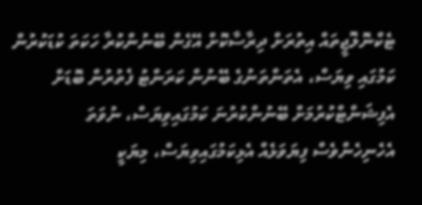ޓެކްނޮލޮޖީތައް އިތުރަށް ދިރާސާކޮށް އޭގެން ބޭނުންކުރާ ހަކަތަ ކުޑަކުރުން ކަމުގައި ވިޔަސް، އެތަންތަނުގެ ބޭނުން ކަރަންޓު ފެތުރުން ބޮޑަށް އެފިޝަންޓްކުރުމަށް ބޭނުންކުރުނަ ކަމުގައިވިޔަސް، ނުވަތަ އެހެނިހެންވެސް ފިޔަވަޅެއް އެޅިކަމުގައިވިޔަސް، މިޔަކީ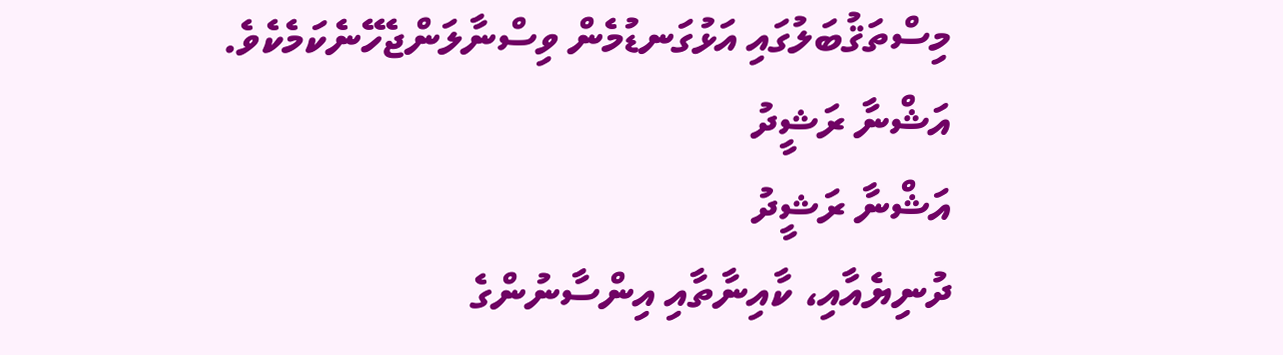މިސްތަޤުބަލުގައި އަޅުގަނޑުމެން ވިސްނާލަންޖެހޭނެކަމެކެވެ.
އަޝްނާ ރަޝީދު
އަޝްނާ ރަޝީދު
ދުނިޔެއާއި، ކާއިނާތާއި އިންސާނުންގެ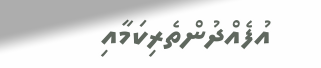އުފެއްދުންތެރިކަމާއި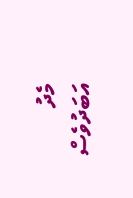މެދު އަބަދުވެސް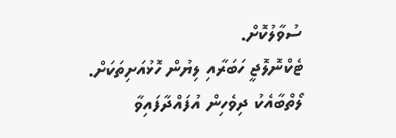ސުވާލުކޮށް.
ޓެކްނޮލޮޖީ ހަބަރާއި ލިޔުން ހޮޅުއަށިތަކަށް.
ލޯތްބާއެކު ދިވެހިން އުފައްދާފައިވާ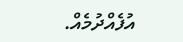އުފެއްދުމެއް.